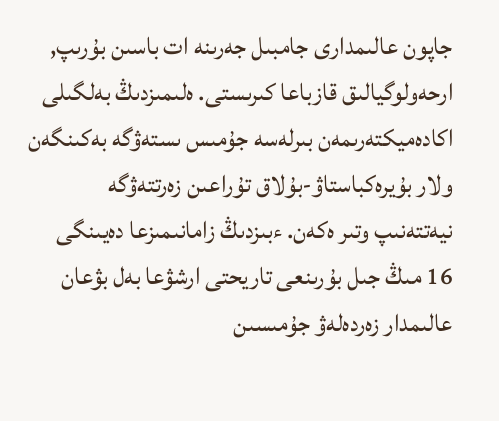جاپون عالىمدارى جامبىل جەرىنە ات باسىن بۇرىپ, ارحەولوگيالىق قازباعا كىرىستى. ەلىمىزدىڭ بەلگىلى اكادەميكتەرىمەن بىرلەسە جۇمىس ىستەۋگە بەكىنگەن ولار بۇيرەكباستاۋ-بۇلاق تۇراعىن زەرتتەۋگە نيەتتەنىپ وتىر ەكەن. ءبىزدىڭ زامانىمىزعا دەيىنگى 16 مىڭ جىل بۇرىنعى تاريحتى ارشۋعا بەل بۋعان عالىمدار زەردەلەۋ جۇمىسىن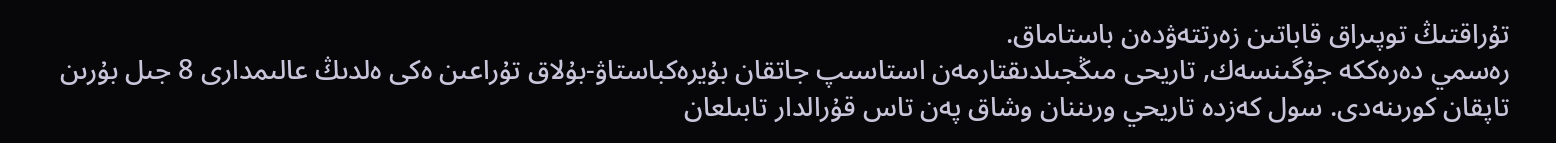تۇراقتىڭ توپىراق قاباتىن زەرتتەۋدەن باستاماق.
رەسمي دەرەككە جۇگىنسەك, تاريحى مىڭجىلدىقتارمەن استاسىپ جاتقان بۇيرەكباستاۋ-بۇلاق تۇراعىن ەكى ەلدىڭ عالىمدارى 8 جىل بۇرىن تاپقان كورىنەدى. سول كەزدە تاريحي ورىننان وشاق پەن تاس قۇرالدار تابىلعان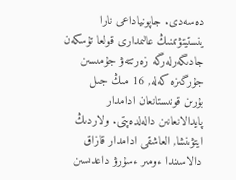دەسەدى. جاپونياداعى نارا ينستيتۋتىنىڭ عالىمدارى قولعا تۇسكەن جادىگەرلەرگە زەرتتەۋ جۇمىسىن جۇرگىزە كەلە, 16 مىڭ جىل بۇرىن قونىستانعان ادامدار پايدالانعانىن دالەلدەپتى. ولاردىڭ ايتۋىنشا, العاشقى ادامدار قازاق دالاسىندا ءومىر ءسۇرۋ داعدىسىن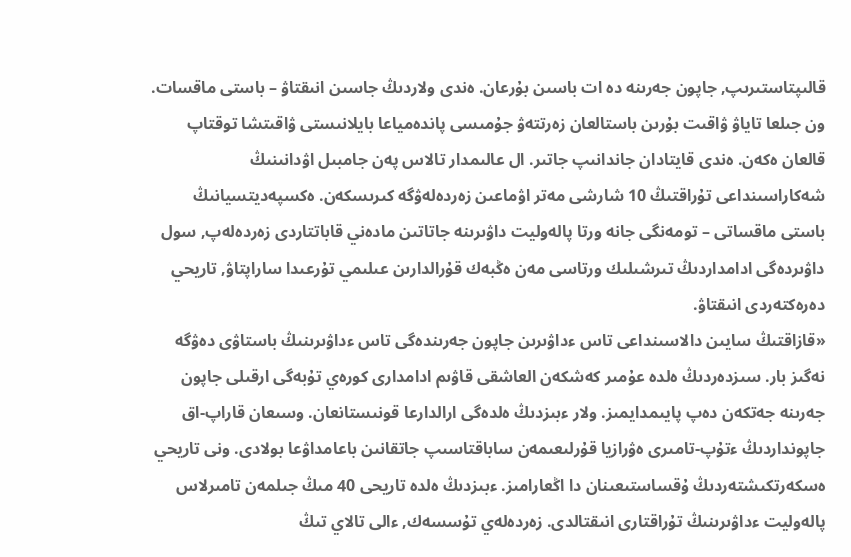قالىپتاستىرىپ, جاپون جەرىنە دە ات باسىن بۇرعان. ەندى ولاردىڭ جاسىن انىقتاۋ – باستى ماقسات.
ون جىلعا تاياۋ ۋاقىت بۇرىن باستالعان زەرتتەۋ جۇمىسى پاندەمياعا بايلانىستى ۋاقىتشا توقتاپ قالعان ەكەن. ەندى قايتادان جاندانىپ جاتىر. ال عالىمدار تالاس پەن جامبىل اۋدانىنىڭ شەكاراسىنداعى تۇراقتىڭ 10 شارشى مەتر اۋماعىن زەردەلەۋگە كىرىسكەن. ەكسپەديتسيانىڭ باستى ماقساتى – تومەنگى جانە ورتا پالەوليت داۋىرىنە جاتاتىن مادەني قاباتتاردى زەردەلەپ, سول داۋىردەگى ادامداردىڭ تىرشىلىك ورتاسى مەن ەڭبەك قۇرالدارىن عىلىمي تۇرعىدا ساراپتاۋ, تاريحي دەرەكتەردى انىقتاۋ.
«قازاقتىڭ سايىن دالاسىنداعى تاس ءداۋىرىن جاپون جەرىندەگى تاس ءداۋىرىنىڭ باستاۋى دەۋگە نەگىز بار. سىزدەردىڭ ەلدە عۇمىر كەشكەن العاشقى قاۋىم ادامدارى كورەي تۇبەگى ارقىلى جاپون جەرىنە جەتكەن دەپ پايىمدايمىز. ولار ءبىزدىڭ ەلدەگى ارالدارعا قونىستانعان. وسىعان قاراپ-اق جاپونداردىڭ ءتۇپ-تامىرى ەۋرازيا قۇرلىعىمەن ساباقتاسىپ جاتقانىن باعامداۋعا بولادى. ونى تاريحي ەسكەرتكىشتەردىڭ ۇقساستىعىنان دا اڭعارامىز. ءبىزدىڭ ەلدە تاريحى 40 مىڭ جىلمەن تامىرلاس پالەوليت ءداۋىرىنىڭ تۇراقتارى انىقتالدى. زەردەلەي تۇسسەك, ءالى تالاي تىڭ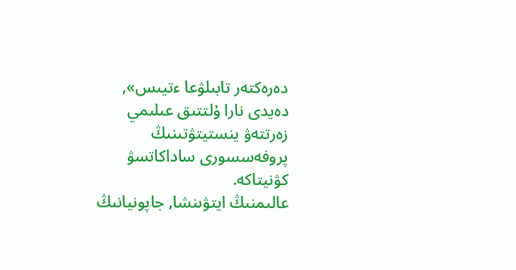دەرەكتەر تابىلۋعا ءتيىس», دەيدى نارا ۇلتتىق عىلىمي زەرتتەۋ ينستيتۋتىنىڭ پروفەسسورى ساداكاتسۋ كۋنيتاكە.
عالىمنىڭ ايتۋىنشا, جاپونيانىڭ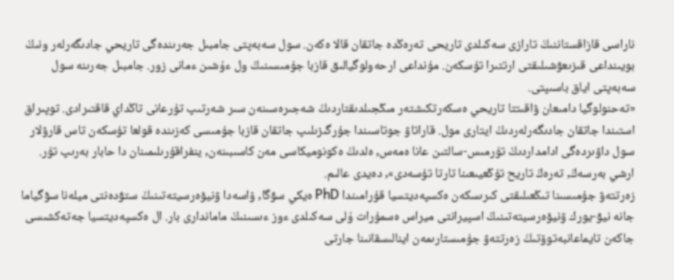ناراسى قازاقستاننىڭ تارازى سەكىلدى تاريحى تەرەڭدە جاتقان قالا ەكەن. سول سەبەپتى جامبىل جەرىندەگى تاريحي جادىگەرلەر ونىڭ بويىنداعى قىزىعۋشىلىقتى ارتتىرا تۇسكەن. مۇنداعى ارحەولوگيالىق قازبا جۇمىسىنىڭ ول ءۇشىن ءمانى زور. جامبىل جەرىنە سول سەبەپتى اياق باسىپتى.
«تەحنولوگيا دامىعان ۋاقىتتا تاريحي ەسكەرتكىشتەر مىڭجىلدىقتاردىڭ شەجىرەسىنەن سىر شەرتىپ تۇرعانى تاڭداي قاقتىرادى. توپىراق استىندا جاتقان جادىگەرلەردىڭ ايتارى مول. قاراتاۋ جوتاسىندا جۇرگىزىلىپ جاتقان قازبا جۇمىسى كەزىندە قولعا تۇسكەن تاس قارۋلار سول داۋىردەگى ادامداردىڭ تۇرمىس-سالتىن عانا ەمەس, ەلدىڭ ەكونوميكاسى مەن كاسىبىنەن, ينفراقۇرىلىمىنان دا حابار بەرىپ تۇر. ارشي بەرسەڭ, تەرەڭ تاريح تۇڭعيىعىنا تارتا تۇسەدى», دەيدى عالىم.
زەرتتەۋ جۇمىسىنا تىڭعىلىقتى كىرىسكەن ەكسپەديتسيا قۇرامىندا PhD ەيكي سۋگا, ۆاسەدا ۋنيۆەرسيتەتىنىڭ ستۋدەنتى ميلەنا سۋگياما جانە نيۋ-يورك ۋنيۆەرسيتەتىنىڭ اسپيرانتى ميراس ەسمۇرات ۇلى سەكىلدى ءوز ءىسىنىڭ ماماندارى بار. ال ەكسپەديتسيا جەتەكشىسى جاكەن تايماعانبەتوۆتىڭ زەرتتەۋ جۇمىستارىمەن اينالىسقانىنا جارتى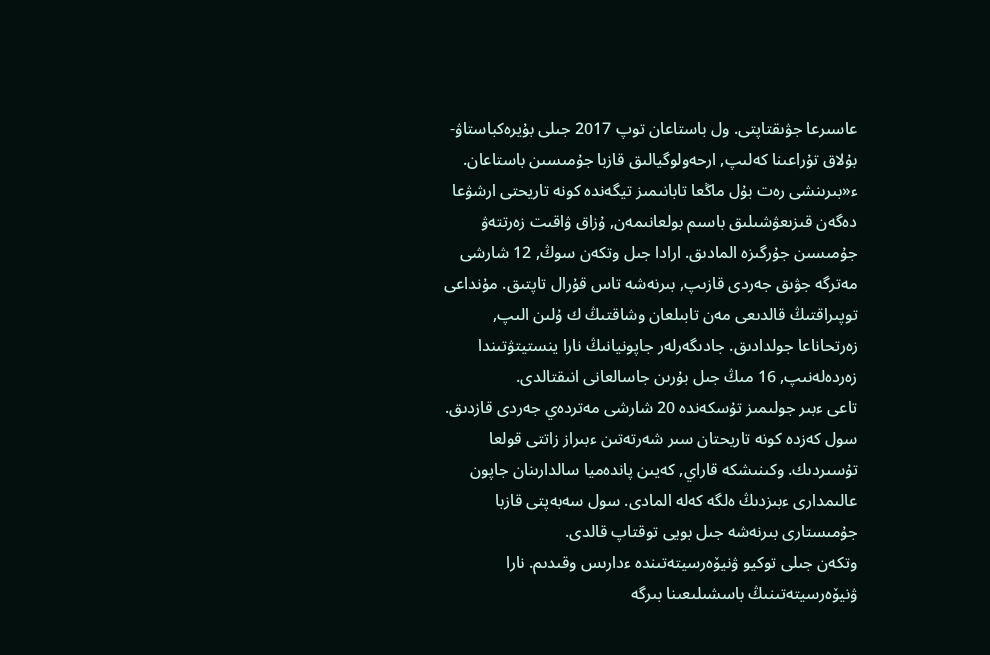عاسىرعا جۋىقتاپتى. ول باستاعان توپ 2017 جىلى بۇيرەكباستاۋ-بۇلاق تۇراعىنا كەلىپ, ارحەولوگيالىق قازبا جۇمىسىن باستاعان.
ء«بىرىنشى رەت بۇل ماڭعا تابانىمىز تيگەندە كونە تاريحتى ارشۋعا دەگەن قىزىعۋشىلىق باسىم بولعانىمەن, ۇزاق ۋاقىت زەرتتەۋ جۇمىسىن جۇرگىزە المادىق. ارادا جىل وتكەن سوڭ, 12 شارشى مەترگە جۋىق جەردى قازىپ, بىرنەشە تاس قۇرال تاپتىق. مۇنداعى توپىراقتىڭ قالدىعى مەن تابىلعان وشاقتىڭ ك ۇلىن الىپ, زەرتحاناعا جولدادىق. جادىگەرلەر جاپونيانىڭ نارا ينستيتۋتىندا زەردەلەنىپ, 16 مىڭ جىل بۇرىن جاسالعانى انىقتالدى.
تاعى ءبىر جولىمىز تۇسكەندە 20 شارشى مەتردەي جەردى قازدىق. سول كەزدە كونە تاريحتان سىر شەرتەتىن ءبىراز زاتتى قولعا تۇسىردىك. وكىنىشكە قاراي, كەيىن پاندەميا سالدارىنان جاپون عالىمدارى ءبىزدىڭ ەلگە كەلە المادى. سول سەبەپتى قازبا جۇمىستارى بىرنەشە جىل بويى توقتاپ قالدى.
وتكەن جىلى توكيو ۋنيۆەرسيتەتىندە ءدارىس وقىدىم. نارا ۋنيۆەرسيتەتىنىڭ باسشىلىعىنا بىرگە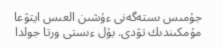جۇمىس ىستەگەنى ءۇشىن العىس ايتۋعا مۇمكىندىك تۋدى. بۇل ءىستى ورتا جولدا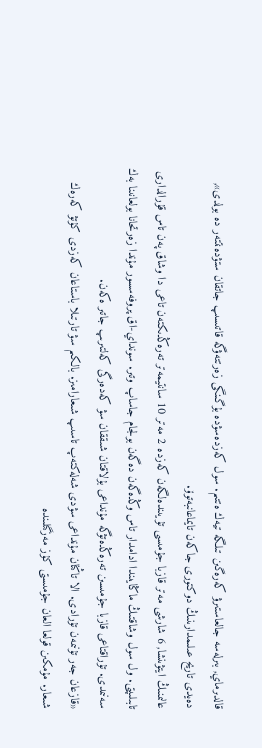قالدىرماي, بىرلەسە جالعاستىرۋ كەرەگىن تىلگە تيەك ەتتىم. سول كەزدەسۋدە بۇگىنگى زەرتتەۋگە قاتىسىپ جاتقان ستۋدەنتتەر دە بولدى», دەيدى تاريح عىلىمدارىنىڭ دوكتورى جاكەن تايماعانبەتوۆ.
عالىمنىڭ ايتۋىنشا, 6 شارشى مەتر قازبا جۇمىسى تۇيىندەلگەن كەزدە 2 مەتر 10 سانتيمەتر تەرەڭدىكتەن تاعى دا وشاق پەن تاس قۇرالدارى تابىلىپتى. ول سول وشاقتىڭ ماڭايىندا ادامدار تاس وڭدەگەن دەگەن بولجام جاساپ وتىر. سونداي-اق پروفەسسور مۇندا زەرتحانا بولعانىنا بەك سەنىمدى. تۇراقتاعى قازبا جۇمىسىن تەرەڭدەتۋگە مۇنداعى بۇلاقتان شىققان سۋ كەدەرگى كەلتىرىپ جاتىر ەكەن.
«قازعان جەر تۇنىمەن تۇرادى. الا تاڭنان مۇنداعى سۋدى شەلەكتەپ تاسىپ شىعارامىز. بالكىم سۋ تارتىلا باستاعان كەزدى كۇتۋ كەرەك شىعار. مۇمكىن قولعا العان جۇمىستى كۇز مەزگىلىندە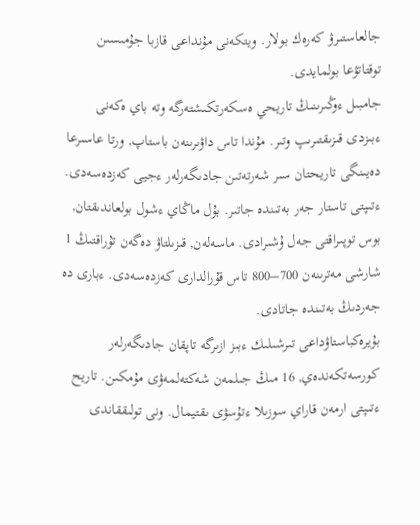جالعاستىرۋ كەرەك بولار. ويتكەنى مۇنداعى قازبا جۇمىسىن توقتاتۋعا بولمايدى.
جامبىل ءوڭىرىنىڭ تاريحي ەسكەرتكىشتەرگە وتە باي ەكەنى ءبىزدى قىزىقتىرىپ وتىر. مۇندا تاس داۋىرىنەن باستاپ, ورتا عاسىرعا دەيىنگى تاريحتان سىر شەرتەتىن جادىگەرلەر ءجيى كەزدەسەدى. ءتىپتى تاستار جەر بەتىندە جاتىر. بۇل ماڭاي ءشول بولعاندىقتان, بوس توپىراقتى جەل ۇشىرادى. ماسەلەن, قىزىلتاۋ دەگەن تۇراقتىڭ 1 شارشى مەترىنەن 700–800 تاس قۇرالدارى كەزدەسەدى. ءبارى دە جەردىڭ بەتىندە جاتادى.
بۇيرەكباستاۋداعى تىرشىلىك ءبىز ازىرگە تاپقان جادىگەرلەر كورسەتكەندەي, 16 مىڭ جىلمەن شەكتەلمەۋى مۇمكىن. تاريح ءتىپتى ارمەن قاراي سوزىلا ءتۇسۋى ىقتيمال. ونى تولىققاندى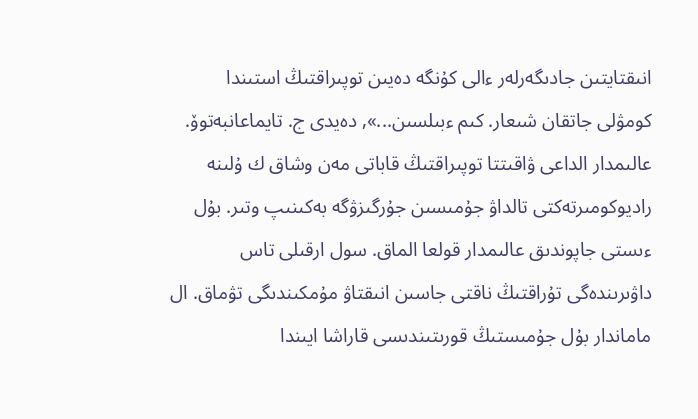انىقتايتىن جادىگەرلەر ءالى كۇنگە دەيىن توپىراقتىڭ استىندا كومۋلى جاتقان شىعار. كىم ءبىلسىن...», دەيدى ج. تايماعانبەتوۆ.
عالىمدار الداعى ۋاقىتتا توپىراقتىڭ قاباتى مەن وشاق ك ۇلىنە راديوكومىرتەكتى تالداۋ جۇمىسىن جۇرگىزۋگە بەكىنىپ وتىر. بۇل ءىستى جاپوندىق عالىمدار قولعا الماق. سول ارقىلى تاس داۋىرىندەگى تۇراقتىڭ ناقتى جاسىن انىقتاۋ مۇمكىندىگى تۋماق. ال ماماندار بۇل جۇمىستىڭ قورىتىندىسى قاراشا ايىندا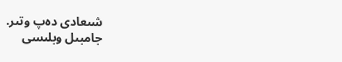شىعادى دەپ وتىر.
جامبىل وبلىسى